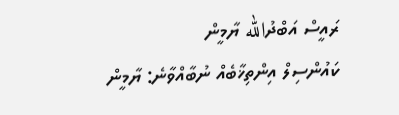ރައީސް އަބްދުالله ޔާމީން
ކައުންސިލް އިންތިޚާބެއް ނުބާއްވާނެ: ޔާމީން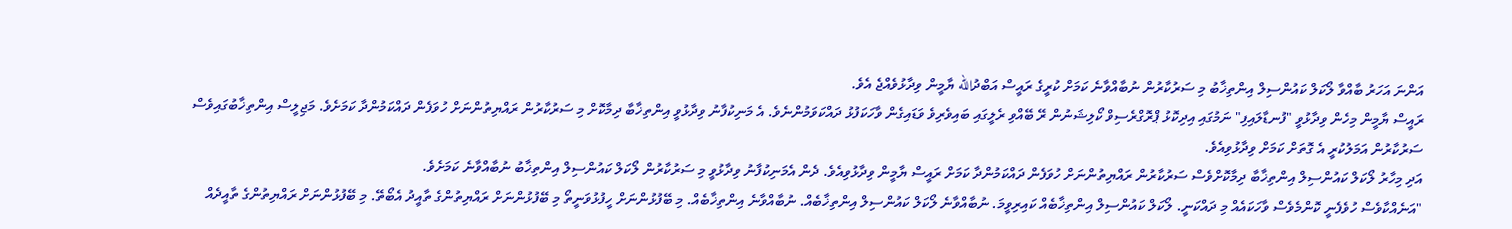އަންނަ އަހަރު ބާއްވާ ލޯކަލް ކައުންސިލް އިންތިޚާބު މި ސަރުކާރުން ނުބާއްވާނެ ކަމަށް ކުރީގެ ރައީސް އަބްދުالله ޔާމީން ވިދާޅުވެއްޖެ އެވެ.
ރައީސް ޔާމީން މިހެން ވިދާޅުވީ "ފުނޑާލައިފި" ނަމުގައި އިދިކޮޅު ޕްރޮގްރެސިވް ކޯލިޝަނުން ރޭ ބޭއްވި ރެލީގައި ބައިވެރިވެ ވަޑައިގެން ވާހަކަފުޅު ދައްކަވަމުންނެވެ. އެ މަނިކުފާނު ވިދާޅުވީ އިންތިޚާބާ ދިމާކޮށް މި ސަރުކާރުން ރައްޔިތުންނަށް ހުވަފެން ދައްކަމުންދާ ކަމަށެވެ. މަޖިލީސް އިންތިޚާބުގައިވެސް ސަރުކާރުން އަމަލުކުރީ އެ ގޮތަށް ކަމަށް ވިދާޅުވިއެވެ.
އަދި މިހާރު ލޯކަލް ކައުންސިލް އިންތިޚާބާ ދިމާކޮށްވެސް ސަރުކާރުން ރައްޔިތުންނަށް ހުވަފެން ދައްކަމުންދާ ކަމަށް ރައީސް ޔާމީން ވިދާޅުވިއެވެ. ދެން އެމަނިކުފާނު ވިދާޅުވީ މި ސަރުކާރުން ލޯކަލް ކައުންސިލް އިންތިޚާބު ނުބާއްވާނެ ކަމަށެވެ.
"އަނެއްކާވެސް ހުވެފެނީ ކޮންމެވެސް ވާހަކައެއް މި ދައްކަނީ. ލޯކަލް ކައުންސިލް އިންތިޚާބެއް ކައިރިވީމަ. ނުބާއްވާނެ ލޯކަލް ކައުންސިލް އިންތިޚާބެއް. ނުބާއްވާނެ އިންތިޚާބެއް. މި ބޭފުޅުންނަށް ހީފުޅުވަނީތޯ މި ބޭފުޅުންނަށް ރައްޔިތުންގެ ތާއީދު އެބޯތޭ. މި ބޭފުޅުންނަށް ރައްޔިތުންގެ ތާއީދެއް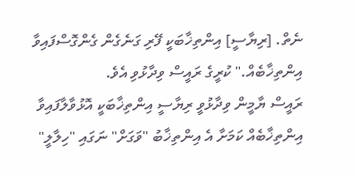ނެތް. [ރިޔާސީ] އިންތިޚާބަކީ ފޭރި ގަނެގެން ގެންގޮސްފައިވާ އިންތިޚާބެއް." ކުރީގެ ރައީސް ވިދާޅުވި އެވެ.
ރައީސް ޔާމީން ވިދާޅުވީ ރިޔާސީ އިންތިޚާބަކީ އޮޅުވާލާފައިވާ އިންތިޚާބެއް ކަމަށާ އެ އިންތިޚާބު "ވަގަށް" ނަގައި "ހިލާލީ"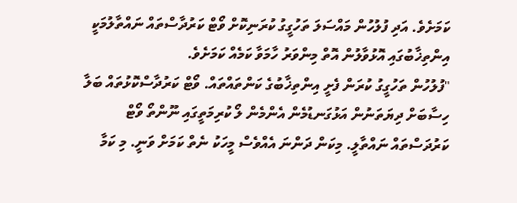ކަމަށެވެ. އަދި ފުލުހުން މައްސަލަ ތަހުގީގު ކުރަނިކޮށް ވޯޓް ކަރުދާސްތައް ނައްތާލުމަކީ އިންތިޚާބުގައި އޮޅުވާލުން އޮތް މިންވަރު ހާމަވާ ކަމެއް ކަމަށެވެ.
"ފުލުހުން ތަހުގީގު ކުރަން ފެށީ އިންތިޚާބުގެ ކަންތައްތައް. ވޯޓް ކަރުދާސްކޮޅުތައް ބަލާ ހިސާބަށް ދިޔަތަނުން އަޅުގަނޑުމެން އެންމެން ލޯ ކުރިމަތީގައި ނޫންތޯ ވޯޓް ކަރުދަސްތައް ނައްތާލީ. މިކަން ދަންނަ އެއްވެސް މީހަކު ނެތް ކަމަށް ވަނީ. މި ކަމާ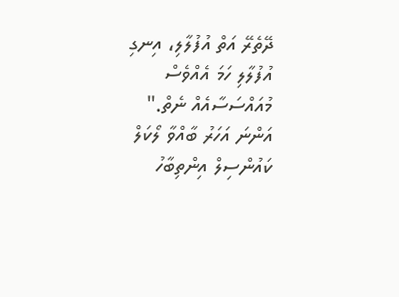ދޭތެރޭ އަތް އުފުލާލި، އިނގި އުފުލާލި ހަމަ އެއްވެސް މުއައްސަސާއެއް ނެތް."
އަންނަ އަހަރު ބާއްވާ ލޯކަލް ކައުންސިލް އިންތިބާހު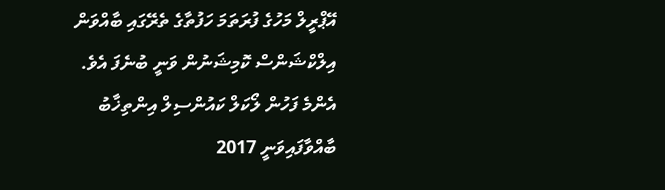އޭޕްރީލް މަހުގެ ފުރަތަމަ ހަފުތާގެ ތެރޭގައި ބާއްވަން އިލްކްޝަންސް ކޮމިޝަނުން ވަނީ ބުނެފަ އެވެ.
އެންމެ ފަހުން ލޯކަލް ކައުންސިލް އިންތިޚާބު ބާއްވާފައިވަނީ 2017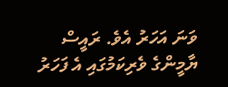ވަނަ އަހަރު އެވެ. ރައީސް ޔާމީންގެ ވެރިކަމުގައި އެ ފަހަރު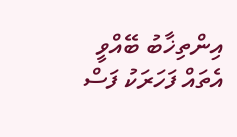އިންތިޚާބު ބޭއްވީ އެތައް ފަހަރަކު ފަސް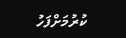ކުރުމަށްފަހު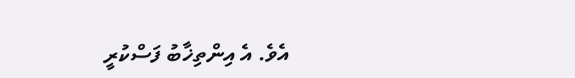އެވެ. އެ އިންތިޚާބު ފަސްކުރީ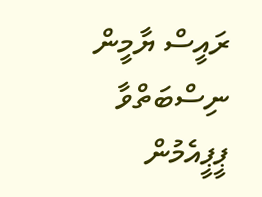ރައީސް ޔާމީން ނިސްބަތްވާ ޕީޕީއެމުން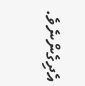އެދިގެންނެވެ.